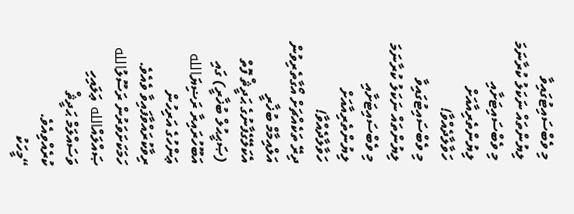މި ވެބްސައިޓުގައިވާ ލިޔުންތައް ނަކަލު ކުރާނަމަ މި ވެބްސައިޓަށާއި ލިޔުންތެރިއާއަށް ހަވާލާދެއްވާ!
މި ވެބްސައިޓުގައިވާ ލިޔުންތައް ނަކަލު ކުރާނަމަ މި ވެބްސައިޓަށާއި ލިޔުންތެރިއާއަށް ހަވާލާދެއްވާ!
ދިރޭ ތަކެއްޗަށް އޯގާތެރިވުން
އަލްއިމާމް ބުޚާރީ އެކަލޭގެފާނުގެ ޙަދީޘް ފޮތް (ޞަޙީޙުލް ބުޚާރީ) ގައި އަބޫހުރައިރާ ރަޟިޔަالله ޢަންހުގެ އަރިހުން ރިވާކުރައްވާފައިވާ ވެއެވެ. ހަމަކަށަވަރުން ރަސޫލުالله ޞައްލައްالله ޢަލައިހި ވަސައްލަމް ޙަދީޘް ކުރެއްވިއެވެ.
“މީހަކު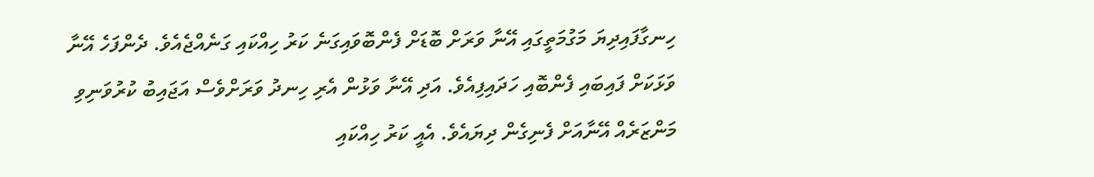ހިނގާފައިދިޔަ މަގުމަތީގައި އޭނާ ވަރަށް ބޮޑަށް ފެންބޮވައިގަނެ ކަރު ހިއްކައި ގަނެއްޖެއެވެ. ދެންފަހެ އޭނާ ވަޅަކަށް ފައިބައި ފެންބޮއި ހަދައިފިއެވެ. އަދި އޭނާ ވަޅުން އެރި ހިނދު ވަރަށްވެސް އަޖައިބު ކުރުވަނިވި މަންޒަރެއް އޭނާއަށް ފެނިގެން ދިޔައެވެ. އެއީ ކަރު ހިއްކައި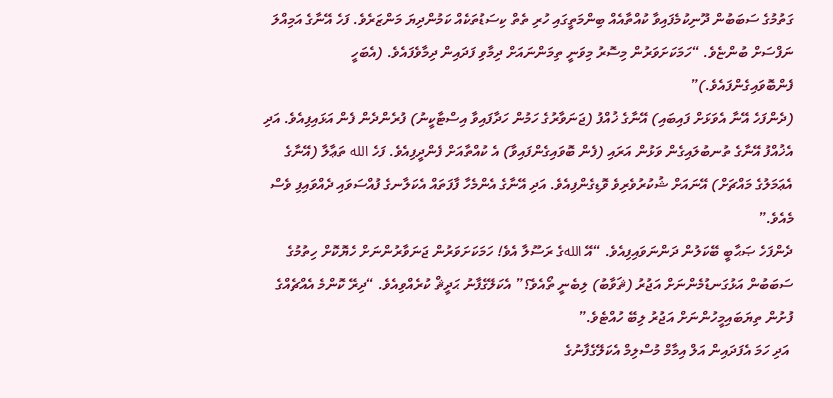ގަތުމުގެ ސަބަބުން ދޫނިކުމެފައިވާ ކުއްތާއެއް ބިންމަތީގައި ހުރި ތެތް ކިސަޑުތަކެއް ކަމުންދިޔަ މަންޒަރެވެ. ފަހެ އޭނާގެ އަމިއްލަ ނަފްސަށް ބުންޏެވެ. “ހަމަކަށަވަރުން މިސޮރު މިވަނީ ތިމަންނައަށް ދިމާވި ފަދައިން ދިމާވެފައެވެ. (އެބަހީ ފެންބޮވައިގެންފައެވެ.)”
(ދެންފަހެ އޭނާ އެވަޅަށް ފައިބައި) އޭނާގެ ޚުއްފު (ޖަނަވާރުގެ ހަމުން ހަދާފައިވާ އިސްޓާކީނު) ފުރެންދެން ފެން އަޅައިފިއެވެ. އަދި އެޚުއްފު އޭނާގެ ތުނބުލައިގެން ވަޅުން އަރައި (ފެން ބޮވައިގެންފައިވާ) އެ ކުއްތާއަށް ފެންދީފިއެވެ. ފަހެ الله ތަޢާލާ (އޭނާގެ އެޢަމަލުގެ މައްޗަށް) އޭނައަށް ޝުކުރުވެރިވެ ވޮޑިގެންފިއެވެ. އަދި އޭނާގެ އެންމެހާ ފާފަތައް އެކަލާނގެ ފުއްސަވައި ދެއްވައިފި ވެސް މެއެވެ.”
ދެންފަހެ ޞަޙާބީ ބޭކަލުން ދަންނަވައިފިއެވެ. “އޭ اللهގެ ރަސޫލާ އެވެ! ހަމަކަށަވަރުން ޖަނަވާރުންނަށް ހެޔޮކޮށް ހިތުމުގެ ސަބަބުން އަޅުގަނޑުމެންނަށް އަޖުރު (ޘަވާބު) ލިބެނީ ތޯއެވެ؟” އެކަލޭގެފާނު ޙަދީޘް ކުރެއްވިއެވެ. “ދިރޭ ކޮންމެ އެއްޗެއްގެ ފުށުން ތިޔަބައިމީހުންނަށް އަޖުރު ލިބޭ ހުއްޓެވެ.”
 އަދި ހަމަ އެފަދައިން އަލް އިމާމް މުސްލިމް އެކަލޭގެފާނުގެ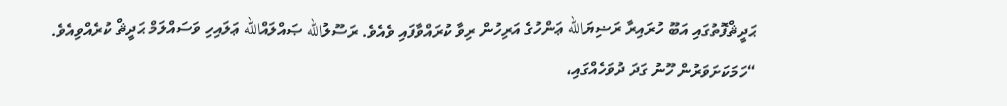ޙަދީޘްފޮތުގައި އަބޫ ހުރައިރާ ރަޟިޔަالله ޢަންހުގެ އަރިހުން ރިވާ ކުރައްވާފައި ވެއެވެ. ރަސޫލުالله ޞައްލައްالله ޢަލައިހި ވަސައްލަމް ޙަދީޘް ކުރެއްވިއެވެ.
“ހަމަކަށަވަރުން ހޫނު ގަދަ ދުވަހެއްގައި،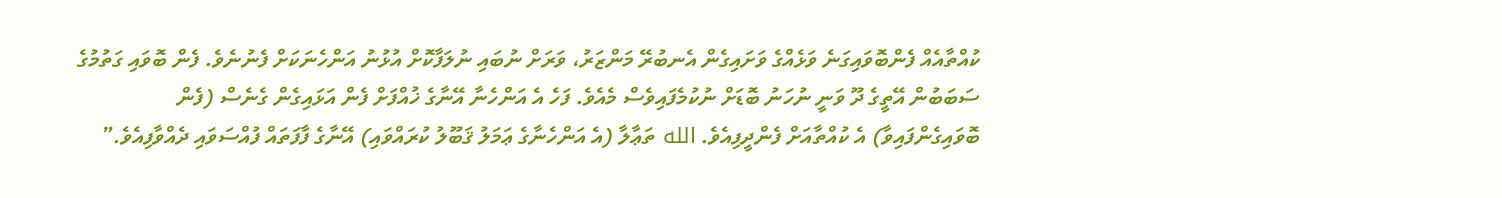ކުއްތާއެއް ފެންބޮވައިގަނެ ވަޅެއްގެ ވަށައިގެން އެނބުރޭ މަންޒަރު، ވަރަށް ނުބައި ނުލަފާކޮށް އުޅުނު އަންހެނަކަށް ފެނުނެވެ. ފެން ބޮވައި ގަތުމުގެ ސަބަބުން އޭތީގެ ދޫ ވަނީ ނުހަނު ބޮޑަށް ނުކުމެފައިވެސް މެއެވެ. ފަހެ އެ އަންހެނާ އޭނާގެ ޚުއްފަށް ފެން އަޅައިގެން ގެނެސް (ފެން ބޮވައިގެންފައިވާ) އެ ކުއްތާއަށް ފެންދީފިއެވެ. الله ތަޢާލާ (އެ އަންހެނާގެ ޢަމަލު ޤަބޫލު ކުރައްވައި) އޭނާގެ ފާފަތައް ފުއްސަވައި ދެއްވާފިއެވެ.”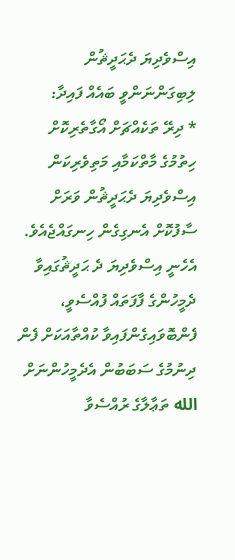އިސްވެދިޔަ ދެޙަދީޘުން ލިބިގަންނަންވީ ބައެއް ފައިދާ:
* ދިރޭ ތަކެއްޗަށް އޯގާތެރިކޮށް ހިތުމުގެ މާތްކަމާއި މަތިވެރިކަން އިސްވެދިޔަ ދެޙަދީޘުން ވަރަށް ސާފުކޮށް އެނގިގެން ހިނގައްޖެއެވެ. އެހެނީ އިސްވެދިޔަ ދެ ޙަދީޘުގައިވާ ދެމީހުންގެ ފާފަތައް ފުއްސެވީ، ފެންބޮވައިގެންފައިވާ ކުއްތާއަކަށް ފެން ދިނުމުގެ ސަބަބުން އެދެމީހުންނަށް الله ތަޢާލާގެ ރުއްސެވާ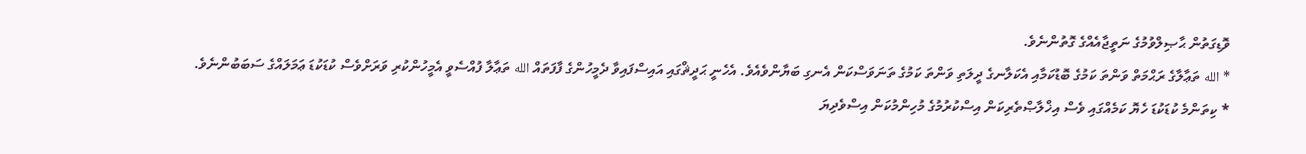ވޮޑިގަތުން ޙާޞިލްވުމުގެ ނަތީޖާއެއްގެ ގޮތުންނެވެ.
* الله ތަޢާލާގެ ރަޙްމަތް ވަންތަ ކަމުގެ ބޮޑުކަމާއި އެކަލާނގެ ދީލަތި ވަންތަ ކަމުގެ ތަނަވަސްކަން އެނގި ބަޔާންވެއެވެ. އެހެނީ ޙަދީޘްގައި އައިސްފައިވާ ދެމީހުންގެ ފާފަތައް الله ތަޢާލާ ފުއްސެވީ އެމީހުންކުރި ވަރަށްވެސް ކުޑަކުޑަ ޢަމަލައްގެ ސަބަބުންނެވެ.
* ކިތަންމެ ކުޑަކުޑަ ހެޔޮ ކަމެއްގައި ވެސް އިޚްލާޞްތެރިކަން އިސްކުރުމުގެ މުހިންމުކަން އިސްވެދިޔަ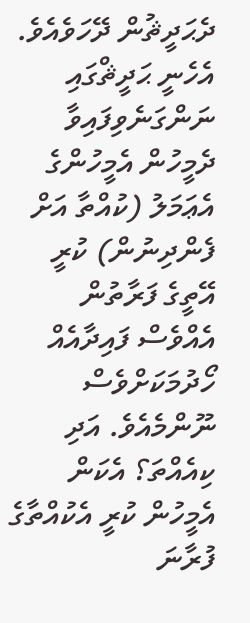ދެޙަދީޘުން ދޭހަވެއެވެ. އެހެނީ ޙަދީޘްގައި ނަންގަނެވިފައިވާ ދެމީހުން އެމީހުންގެ އެޢަމަލު (ކުއްތާ އަށް ފެންދިނުން) ކުރީ އޭތީގެ ފަރާތުން އެއްވެސް ފައިދާއެއް ހޯދުމަކަށްވެސް ނޫންމެއެވެ. އަދި ކިއެއްތަ؟ އެކަން އެމީހުން ކުރީ އެކުއްތާގެ ފުރާނަ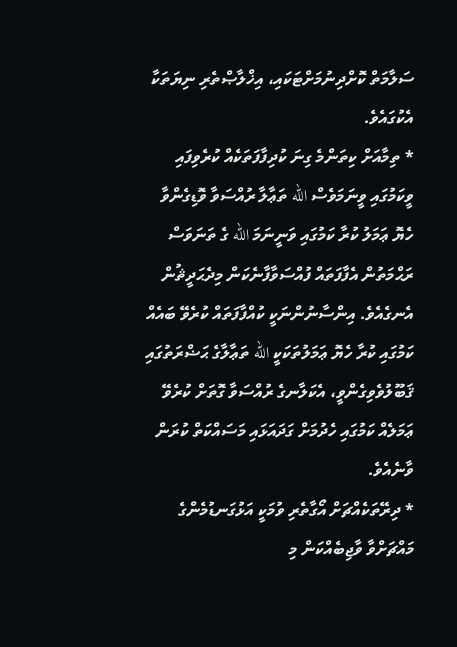ސަލާމަތް ކޮށްދިނުމަށްޓަކައި، އިޚްލާޞްތެރި ނިޔަތަކާ އެކުގައެވެ.
* ތިމާއަށް ކިތަންމެ ގިނަ ކުދިފާފަތަކެއް ކުރެވިފައި ވީކަމުގައި ވީނަމަވެސް الله ތަޢާލާ ރުއްސަވާ ވޮޑިގެންވާ ހެޔޮ ޢަމަލު ކުރާ ކަމުގައި ވަނީނަމަ الله ގެ ތަނަވަސް ރަޙްމަތުން އެފާފަތައް ފުއްސަވާފާނެކަން މިދެޙަދީޘުން އެނގެއެވެ. އިންސާނުންނަކީ ކުއްފާފަތައް ކުރެވޭ ބައެއް ކަމުގައި ކުރާ ހެޔޮ ޢަމަލުތަކަކީ الله ތަޢާލާގެ ޙަޟްރަތުގައި ޤަބޫލުވެވިގެންވީ، އެކަލާނގެ ރުއްސަވާ ގޮތަށް ކުރެވޭ ޢަމަލެއް ކަމުގައި ހެދުމަށް ގަދައަޅައި މަސައްކަތް ކުރަން ވާނެއެވެ.
* ދިރޭތަކެއްޗަށް އޯގާތެރި ވުމަކީ އަޅުގަނޑުމެންގެ މައްޗަށްވާ ވާޖިބެއްކަން މި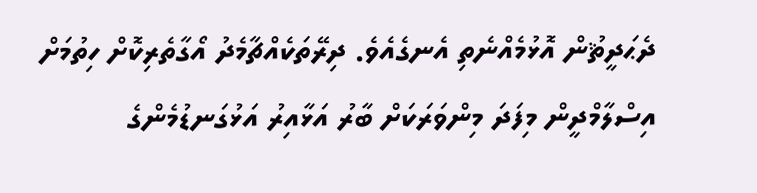ދެޙަދީޘުން އޮޅުމެއްނެތި އެނގެއެވެ. ދިރޭތަކެއްޗާމެދު އޯގާތެރިކޮށް ހިތުމަށް އިސްލާމްދީން މިފަދަ މިންވަރަކަށް ބާރު އަޅާއިރު އަޅުގަނޑުމެންގެ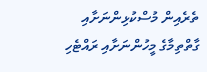ތެރެއިން މުސްކުޅިންނަށާއި ގާތްތިމާގެ މީހުންނަށާއި ރައްޓެހި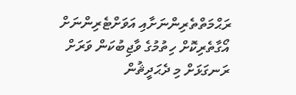ރަޙްމަތްތެރިންނަށާއި އަވަށްޓެރިންނަށް އޯގާތެރިކޮށް ހިތުމުގެ ވާޖިބުކަން ވަރަށް ރަނގަޅަށް މި ދެޙަދީޘުން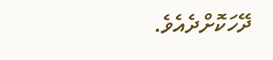ދޭހަކޮށްދެއެވެ.